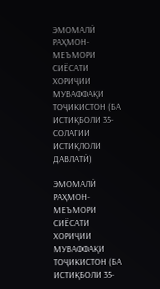ЭМОМАЛӢ РАҲМОН- МЕЪМОРИ СИЁСАТИ ХОРИҶИИ МУВАФФАҚИ ТОҶИКИСТОН (БА ИСТИҚБОЛИ 35-СОЛАГИИ ИСТИҚЛОЛИ ДАВЛАТӢ)

ЭМОМАЛӢ РАҲМОН- МЕЪМОРИ СИЁСАТИ ХОРИҶИИ МУВАФФАҚИ ТОҶИКИСТОН (БА ИСТИҚБОЛИ 35-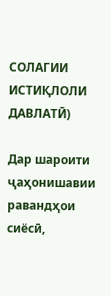СОЛАГИИ ИСТИҚЛОЛИ ДАВЛАТӢ)

Дар шароити ҷаҳонишавии равандҳои сиёсӣ,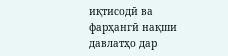иқтисодӣ ва фарҳангӣ нақши давлатҳо дар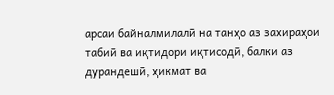арсаи байналмилалӣ на танҳо аз захираҳои табиӣ ва иқтидори иқтисодӣ, балки аз дурандешӣ, ҳикмат ва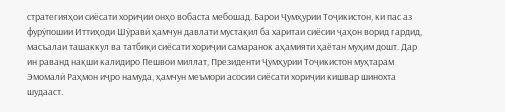стратегияҳои сиёсати хориҷии онҳо вобаста мебошад. Барои Ҷумҳурии Тоҷикистон, ки пас аз фурӯпошии Иттиҳоди Шӯравӣ ҳамчун давлати мустақил ба харитаи сиёсии ҷаҳон ворид гардид, масъалаи ташаккул ва татбиқи сиёсати хориҷии самаранок аҳамияти ҳаётан муҳим дошт. Дар ин раванд нақши калидиро Пешвои миллат, Президенти Ҷумҳурии Тоҷикистон муҳтарам Эмомалӣ Раҳмон иҷро намуда, ҳамчун меъмори асосии сиёсати хориҷии кишвар шинохта шудааст.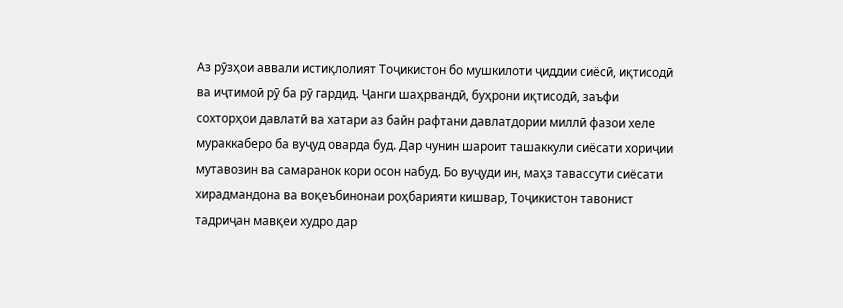Аз рӯзҳои аввали истиқлолият Тоҷикистон бо мушкилоти ҷиддии сиёсӣ, иқтисодӣ ва иҷтимоӣ рӯ ба рӯ гардид. Ҷанги шаҳрвандӣ, буҳрони иқтисодӣ, заъфи сохторҳои давлатӣ ва хатари аз байн рафтани давлатдории миллӣ фазои хеле мураккаберо ба вуҷуд оварда буд. Дар чунин шароит ташаккули сиёсати хориҷии мутавозин ва самаранок кори осон набуд. Бо вуҷуди ин, маҳз тавассути сиёсати хирадмандона ва воқеъбинонаи роҳбарияти кишвар, Тоҷикистон тавонист тадриҷан мавқеи худро дар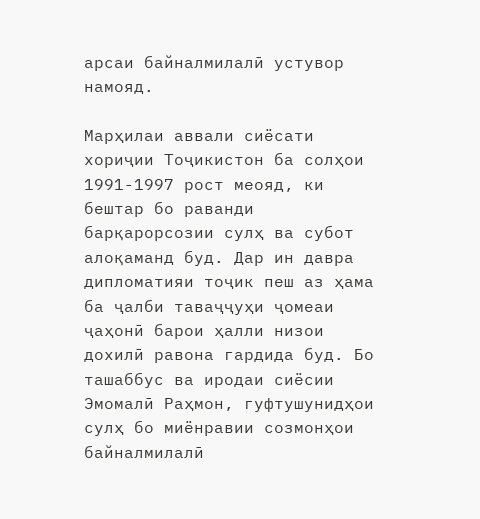арсаи байналмилалӣ устувор намояд.

Марҳилаи аввали сиёсати хориҷии Тоҷикистон ба солҳои 1991-1997 рост меояд, ки бештар бо раванди барқарорсозии сулҳ ва субот алоқаманд буд. Дар ин давра дипломатияи тоҷик пеш аз ҳама ба ҷалби таваҷҷуҳи ҷомеаи ҷаҳонӣ барои ҳалли низои дохилӣ равона гардида буд. Бо ташаббус ва иродаи сиёсии Эмомалӣ Раҳмон, гуфтушунидҳои сулҳ бо миёнравии созмонҳои байналмилалӣ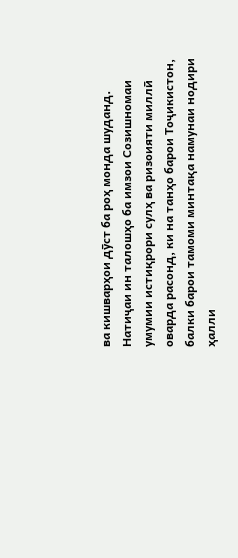ва кишварҳои дӯст ба роҳ монда шуданд. Натиҷаи ин талошҳо ба имзои Созишномаи умумии истиқрори сулҳ ва ризоияти миллӣ оварда расонд, ки на танҳо барои Тоҷикистон, балки барои тамоми минтақа намунаи нодири ҳалли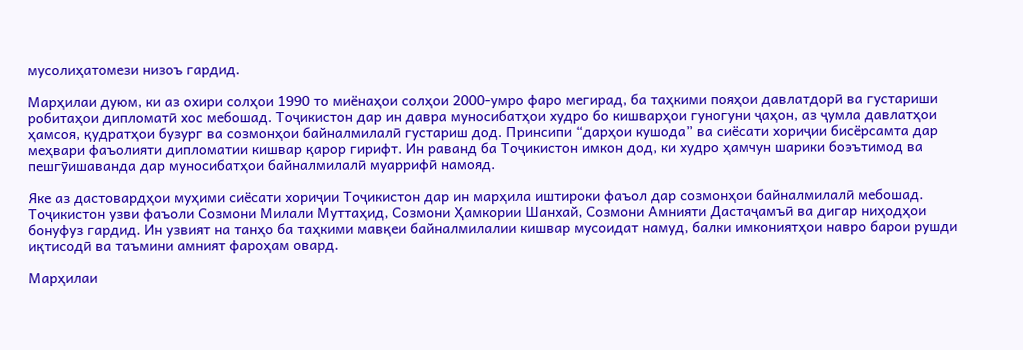мусолиҳатомези низоъ гардид.

Марҳилаи дуюм, ки аз охири солҳои 1990 то миёнаҳои солҳои 2000-умро фаро мегирад, ба таҳкими пояҳои давлатдорӣ ва густариши робитаҳои дипломатӣ хос мебошад. Тоҷикистон дар ин давра муносибатҳои худро бо кишварҳои гуногуни ҷаҳон, аз ҷумла давлатҳои ҳамсоя, қудратҳои бузург ва созмонҳои байналмилалӣ густариш дод. Принсипи “дарҳои кушода” ва сиёсати хориҷии бисёрсамта дар меҳвари фаъолияти дипломатии кишвар қарор гирифт. Ин раванд ба Тоҷикистон имкон дод, ки худро ҳамчун шарики боэътимод ва пешгӯишаванда дар муносибатҳои байналмилалӣ муаррифӣ намояд.

Яке аз дастовардҳои муҳими сиёсати хориҷии Тоҷикистон дар ин марҳила иштироки фаъол дар созмонҳои байналмилалӣ мебошад. Тоҷикистон узви фаъоли Созмони Милали Муттаҳид, Созмони Ҳамкории Шанхай, Созмони Амнияти Дастаҷамъӣ ва дигар ниҳодҳои бонуфуз гардид. Ин узвият на танҳо ба таҳкими мавқеи байналмилалии кишвар мусоидат намуд, балки имкониятҳои навро барои рушди иқтисодӣ ва таъмини амният фароҳам овард.

Марҳилаи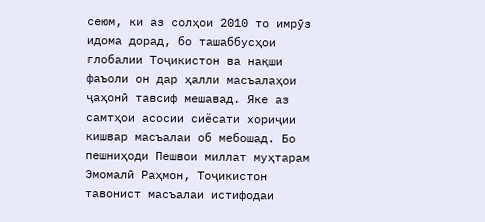сеюм, ки аз солҳои 2010 то имрӯз идома дорад, бо ташаббусҳои глобалии Тоҷикистон ва нақши фаъоли он дар ҳалли масъалаҳои ҷаҳонӣ тавсиф мешавад. Яке аз самтҳои асосии сиёсати хориҷии кишвар масъалаи об мебошад. Бо пешниҳоди Пешвои миллат муҳтарам Эмомалӣ Раҳмон, Тоҷикистон тавонист масъалаи истифодаи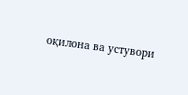оқилона ва устувори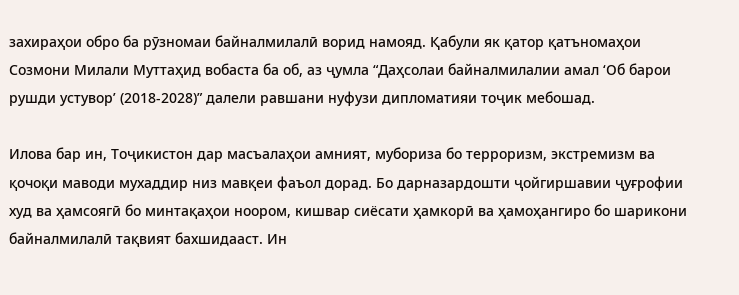захираҳои обро ба рӯзномаи байналмилалӣ ворид намояд. Қабули як қатор қатъномаҳои Созмони Милали Муттаҳид вобаста ба об, аз ҷумла “Даҳсолаи байналмилалии амал ‘Об барои рушди устувор’ (2018-2028)” далели равшани нуфузи дипломатияи тоҷик мебошад.

Илова бар ин, Тоҷикистон дар масъалаҳои амният, мубориза бо терроризм, экстремизм ва қочоқи маводи мухаддир низ мавқеи фаъол дорад. Бо дарназардошти ҷойгиршавии ҷуғрофии худ ва ҳамсоягӣ бо минтақаҳои ноором, кишвар сиёсати ҳамкорӣ ва ҳамоҳангиро бо шарикони байналмилалӣ тақвият бахшидааст. Ин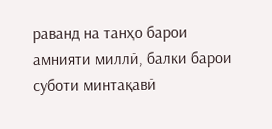раванд на танҳо барои амнияти миллӣ, балки барои суботи минтақавӣ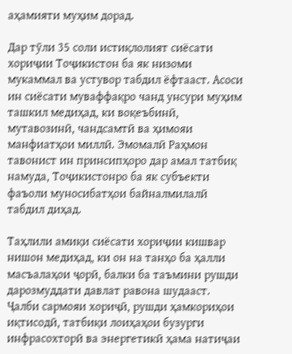аҳамияти муҳим дорад.

Дар тӯли 35 соли истиқлолият сиёсати хориҷии Тоҷикистон ба як низоми мукаммал ва устувор табдил ёфтааст. Асоси ин сиёсати муваффақро чанд унсури муҳим ташкил медиҳад, ки воқеъбинӣ, мутавозинӣ, чандсамтӣ ва ҳимояи манфиатҳои миллӣ. Эмомалӣ Раҳмон тавонист ин принсипҳоро дар амал татбиқ намуда, Тоҷикистонро ба як субъекти фаъоли муносибатҳои байналмилалӣ табдил диҳад.

Таҳлили амиқи сиёсати хориҷии кишвар нишон медиҳад, ки он на танҳо ба ҳалли масъалаҳои ҷорӣ, балки ба таъмини рушди дарозмуддати давлат равона шудааст. Ҷалби сармояи хориҷӣ, рушди ҳамкориҳои иқтисодӣ, татбиқи лоиҳаҳои бузурги инфрасохторӣ ва энергетикӣ ҳама натиҷаи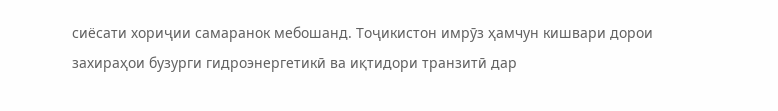сиёсати хориҷии самаранок мебошанд. Тоҷикистон имрӯз ҳамчун кишвари дорои захираҳои бузурги гидроэнергетикӣ ва иқтидори транзитӣ дар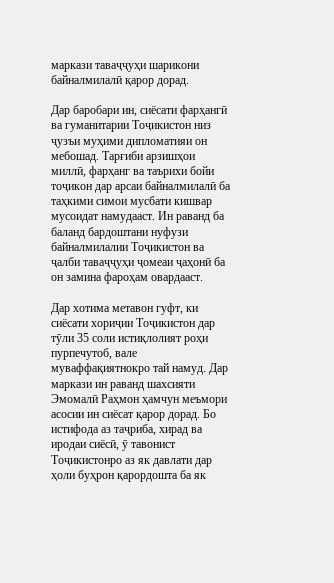маркази таваҷҷуҳи шарикони байналмилалӣ қарор дорад.

Дар баробари ин, сиёсати фарҳангӣ ва гуманитарии Тоҷикистон низ ҷузъи муҳими дипломатияи он мебошад. Тарғиби арзишҳои миллӣ, фарҳанг ва таърихи бойи тоҷикон дар арсаи байналмилалӣ ба таҳкими симои мусбати кишвар мусоидат намудааст. Ин раванд ба баланд бардоштани нуфузи байналмилалии Тоҷикистон ва ҷалби таваҷҷуҳи ҷомеаи ҷаҳонӣ ба он замина фароҳам овардааст.

Дар хотима метавон гуфт, ки сиёсати хориҷии Тоҷикистон дар тӯли 35 соли истиқлолият роҳи пурпечутоб, вале муваффақиятнокро тай намуд. Дар маркази ин раванд шахсияти Эмомалӣ Раҳмон ҳамчун меъмори асосии ин сиёсат қарор дорад. Бо истифода аз таҷриба, хирад ва иродаи сиёсӣ, ӯ тавонист Тоҷикистонро аз як давлати дар ҳоли буҳрон қарордошта ба як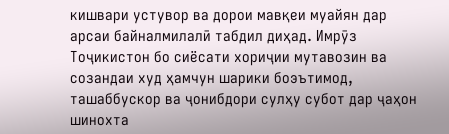кишвари устувор ва дорои мавқеи муайян дар арсаи байналмилалӣ табдил диҳад. Имрӯз Тоҷикистон бо сиёсати хориҷии мутавозин ва созандаи худ ҳамчун шарики боэътимод, ташаббускор ва ҷонибдори сулҳу субот дар ҷаҳон шинохта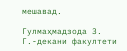мешавад.

Гулмаҳмадзода З. Г.-декани факултети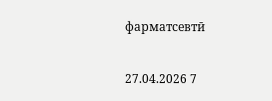фарматсевтӣ


27.04.2026 7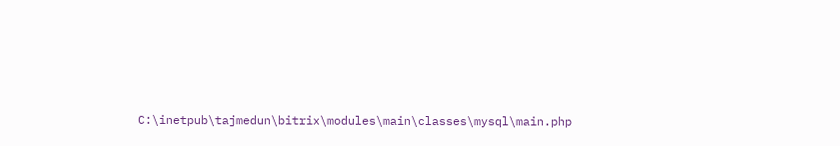C:\inetpub\tajmedun\bitrix\modules\main\classes\mysql\main.php